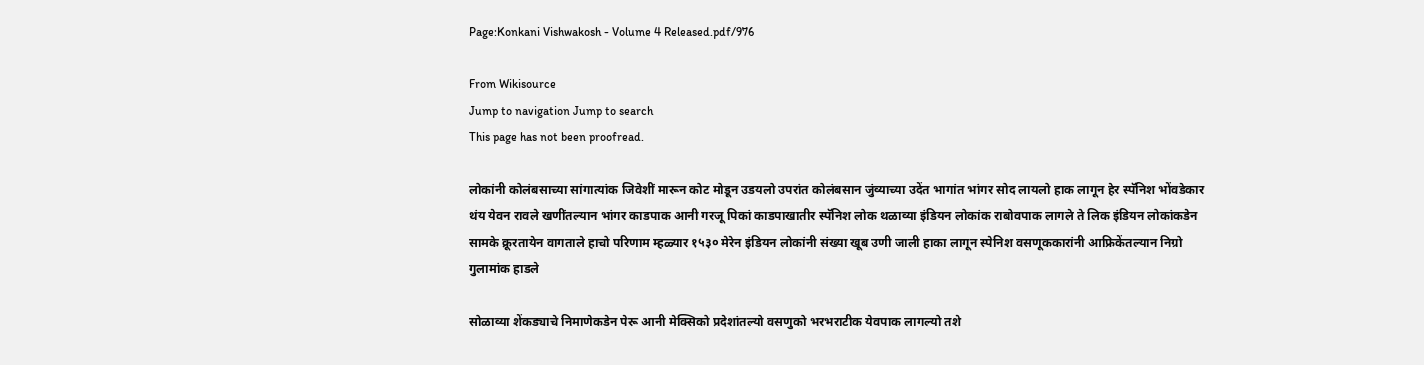Page:Konkani Vishwakosh - Volume 4 Released.pdf/976

From Wikisource
Jump to navigation Jump to search
This page has not been proofread.

लोकांनी कोलंबसाच्या सांगात्यांक जिवेशीं मारून कोट मोडून उडयलो उपरांत कोलंबसान जुंव्याच्या उदेंत भागांत भांगर सोद लायलो हाक लागून हेर स्पॅनिश भोंवडेकार थंय येवन रावले खणींतल्यान भांगर काडपाक आनी गरजू पिकां काडपाखातीर स्पॅनिश लोक थळाव्या इंडियन लोकांक राबोवपाक लागले ते लिक इंडियन लोकांकडेन सामके क्रूरतायेन वागताले हाचो परिणाम म्हळ्यार १५३० मेरेन इंडियन लोकांनी संख्या खूब उणी जाली हाका लागून स्पेनिश वसणूककारांनी आफ्रिकेंतल्यान निग्रो गुलामांक हाडले

सोळाव्या शेंकड्याचे निमाणेकडेन पेरू आनी मेक्सिको प्रदेशांतल्यो वसणुको भरभराटीक येवपाक लागल्यो तशे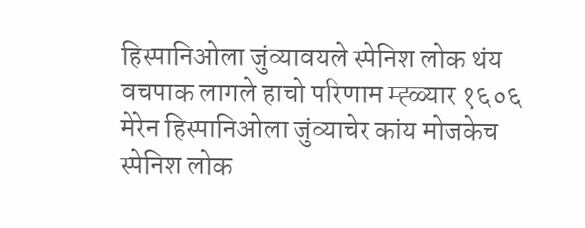हिस्पानिओला जुंव्यावयले स्पेनिश लोक थंय वचपाक लागले हाचो परिणाम म्ह्ळ्यार १६०६ मेरेन हिस्पानिओला जुंव्याचेर कांय मोजकेच स्पेनिश लोक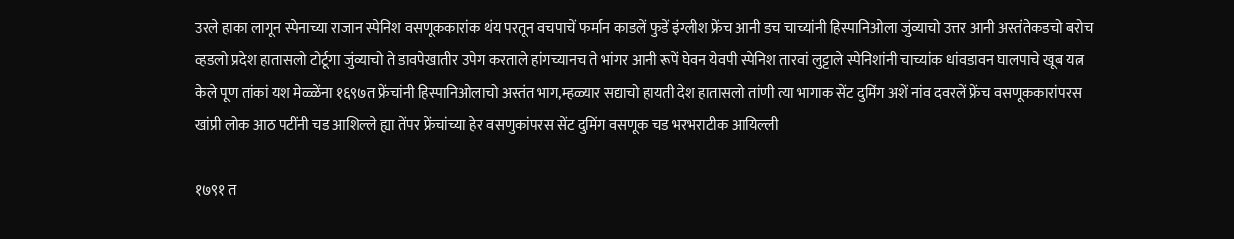उरले हाका लागून स्पेनाच्या राजान स्पेनिश वसणूककारांक थंय परतून वचपाचें फर्मान काडलें फुडें इंग्लीश फ्रेंच आनी डच चाच्यांनी हिस्पानिओला जुंव्याचो उत्तर आनी अस्तंतेकडचो बरोच व्हडलो प्रदेश हातासलो टोर्टूगा जुंव्याचो ते डावपेखातीर उपेग करताले हांगच्यानच ते भांगर आनी रूपें घेवन येवपी स्पेनिश तारवां लुट्टाले स्पेनिशांनी चाच्यांक धांवडावन घालपाचे खूब यत्न केले पूण तांकां यश मेळ्ळेंना १६९७त फ्रेंचांनी हिस्पानिओलाचो अस्तंत भाग,म्हळ्यार सद्याचो हायती देश हातासलो तांणी त्या भागाक सेंट दुमिंग अशें नांव दवरलें फ्रेंच वसणूककारांपरस खांप्री लोक आठ पटींनी चड आशिल्ले ह्या तेंपर फ्रेंचांच्या हेर वसणुकांपरस सेंट दुमिंग वसणूक चड भरभराटीक आयिल्ली

१७९१ त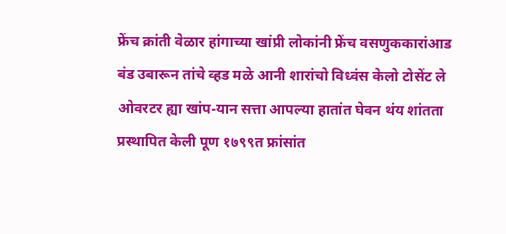फ्रेंच क्रांती वेळार हांगाच्या खांप्री लोकांनी फ्रेंच वसणुककारांआड बंड उबारून तांचे व्हड मळे आनी शारांचो विध्वंस केलो टोसेंट ले ओवरटर ह्या खांप-यान सत्ता आपल्या हातांत घेवन थंय शांतता प्रस्थापित केली पूण १७९९त फ्रांसांत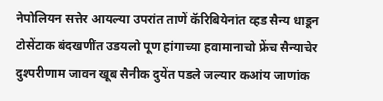नेपोलियन सत्तेर आयल्या उपरांत ताणें कॅरिबियेनांत व्हड सैन्य धाडून टोसेंटाक बंदखणींत उडयलो पूण हांगाच्या हवामानाचो फ्रेंच सैन्याचेर दुश्परीणाम जावन खूब सैनीक दुयेंत पडले जल्यार कआंय जाणांक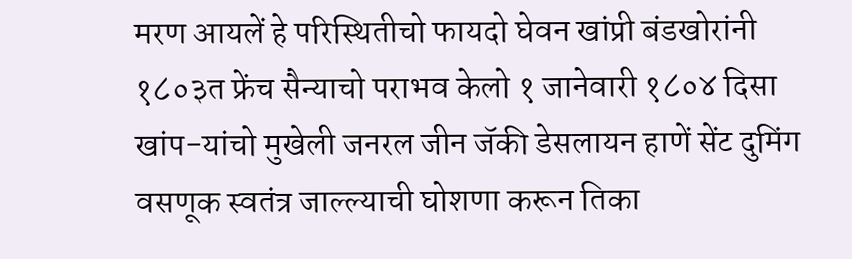मरण आयलें हे परिस्थितीचो फायदो घेवन खांप्री बंडखोरांनी १८०३त फ्रेंच सैन्याचो पराभव केलो १ जानेवारी १८०४ दिसा खांप-यांचो मुखेली जनरल जीन जॅकी डेसलायन हाणें सेंट दुमिंग वसणूक स्वतंत्र जाल्ल्याची घोशणा करून तिका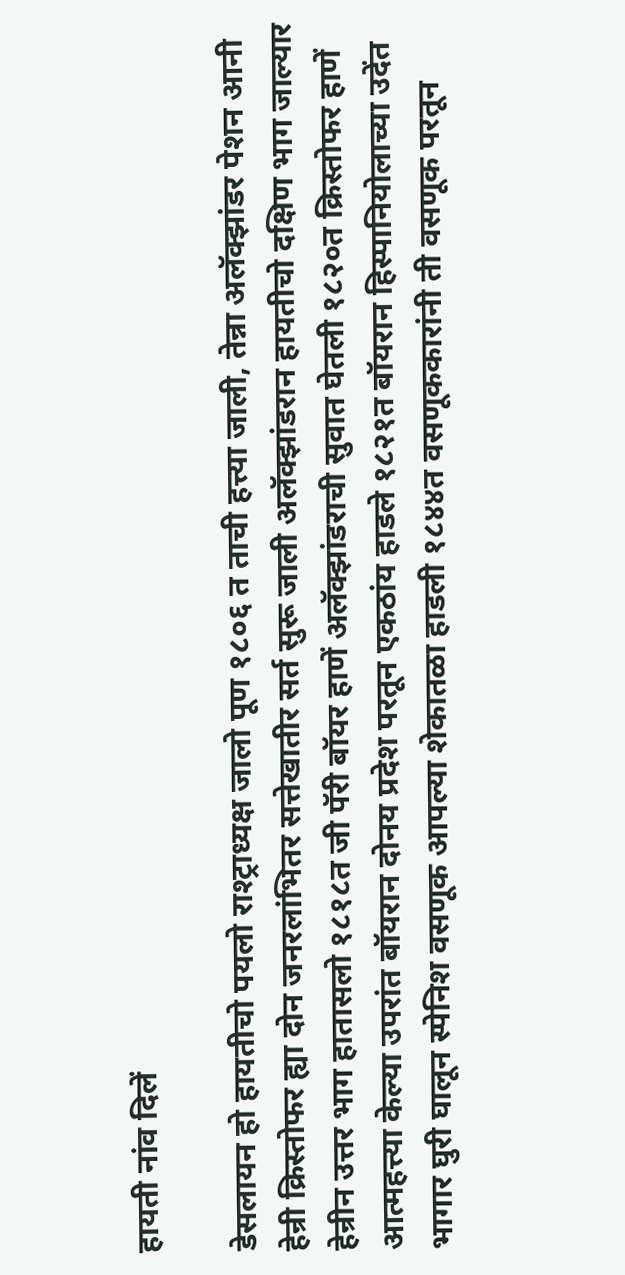हायती नांव दिलें

डेसलायन हो हायतीचो पयलो राश्ट्राध्यक्ष जालो पूण १८०६ त ताची हत्त्या जाली, तेन्ना अलॅक्झांडर पेशन आनी हेन्री क्रिस्तोफर ह्या दोन जनरलांभितर सत्तेखातीर सर्त सुरू जाली अलॅक्झांडरान हायतीचो दक्षिण भाग जाल्यार हेन्रीन उत्तर भाग हातासलो १८१८त जी पॅरी बॉयर हाणें अलॅक्झांडराची सुवात घेतली १८२०त क्रिस्तोफर हाणें आत्महत्त्या केल्या उपरांत बॉयरान दोनय प्रदेश परतून एकठांय हाडले १८२१त बॉयरान हिस्पानियोलाच्या उदेंत भागार घुरी घालून स्पेनिश वसणूक आपल्या शेकातळा हाडली १८४४त वसणूककारांनी ती वसणूक परतून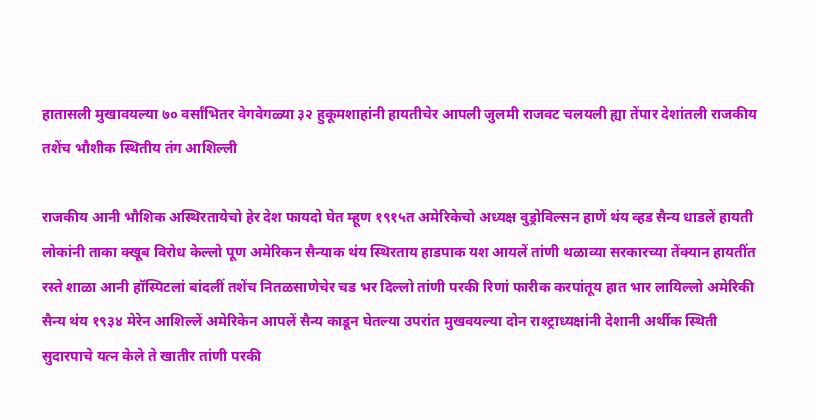हातासली मुखावयल्या ७० वर्सांभितर वेगवेगळ्या ३२ हुकूमशाहांनी हायतीचेर आपली जुलमी राजवट चलयली ह्या तेंपार देशांतली राजकीय तशेंच भौशीक स्थितीय तंग आशिल्ली

राजकीय आनी भौशिक अस्थिरतायेचो हेर देश फायदो घेत म्हूण १९१५त अमेरिकेचो अध्यक्ष वुड्रोविल्सन हाणें थंय व्हड सैन्य धाडलें हायती लोकांनी ताका क्खूब विरोध केल्लो पूण अमेरिकन सैन्याक थंय स्थिरताय हाडपाक यश आयलें तांणी थळाव्या सरकारच्या तेंक्यान हायतींत रस्ते शाळा आनी हॉस्पिटलां बांदलीं तशेंच नितळसाणेचेर चड भर दिल्लो तांणी परकी रिणां फारीक करपांतूय हात भार लायिल्लो अमेरिकी सैन्य थंय १९३४ मेरेन आशिल्लें अमेरिकेन आपलें सैन्य काडून घेतल्या उपरांत मुखवयल्या दोन राश्ट्राध्यक्षांनी देशानी अर्थीक स्थिती सुदारपाचे यत्न केले ते खातीर तांणी परकी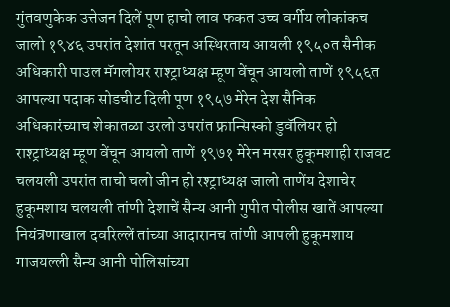गुंतवणुकेक उत्तेजन दिलें पूण हाचो लाव फकत उच्च वर्गीय लोकांकच जालो १९४६ उपरांत देशांत परतून अस्थिरताय आयली १९५०त सैनीक अधिकारी पाउल मॅगलोयर राश्ट्राध्यक्ष म्हूण वेंचून आयलो ताणें १९५६त आपल्या पदाक सोडचीट दिली पूण १९५७ मेरेन देश सैनिक अधिकारंच्याच शेकातळा उरलो उपरांत फ्रान्सिस्को डुवॅलियर हो राश्ट्राध्यक्ष म्हूण वेंचून आयलो ताणें १९७१ मेरेन मरसर हुकूमशाही राजवट चलयली उपरांत ताचो चलो जीन हो रश्ट्राध्यक्ष जालो ताणेंय देशाचेर हुकूमशाय चलयली तांणी देशाचें सैन्य आनी गुपीत पोलीस खातें आपल्या नियंत्रणाखाल दवरिल्लें तांच्या आदारानच तांणी आपली हुकूमशाय गाजयल्ली सैन्य आनी पोलिसांच्या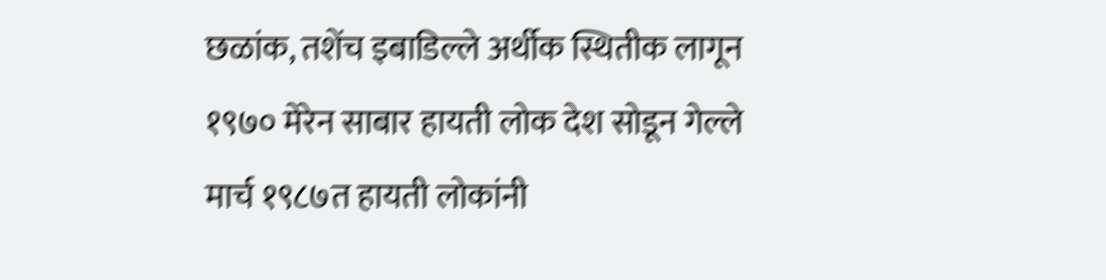छळांक, तशेंच इबाडिल्ले अर्थीक स्थितीक लागून १९७० मेरेन साबार हायती लोक देश सोडून गेल्ले मार्च १९८७त हायती लोकांनी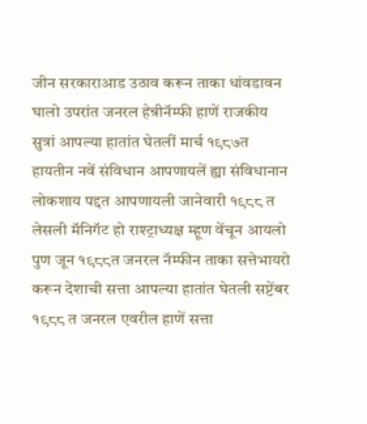जीन सरकाराआड उठाव करून ताका धांवडावन घालो उपरांत जनरल हेन्रीनॅम्फी हाणें राजकीय सुत्रां आपल्या हातांत घेतलीं मार्च १९८७त हायतीन नवें संविधान आपणायलें ह्या संविधानान लोकशाय पद्दत आपणायली जानेवारी १९८८ त लेसली मॅनिगॅट हो राश्ट्राध्यक्ष म्हूण वेंचून आयलो पुण जून १९८८त जनरल नॅम्फीन ताका सत्तेभायरो करून देशाची सत्ता आपल्या हातांत घेतली सप्टेंबर १९८८ त जनरल एवरील हाणें सत्ता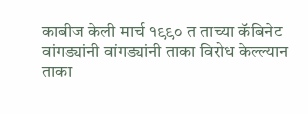काबीज केली मार्च १९९० त ताच्या कॅबिनेट वांगड्यांनी वांगड्यांनी ताका विरोध केल्ल्यान ताका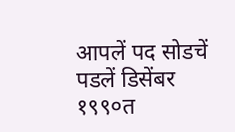आपलें पद सोडचें पडलें डिसेंबर १९९०त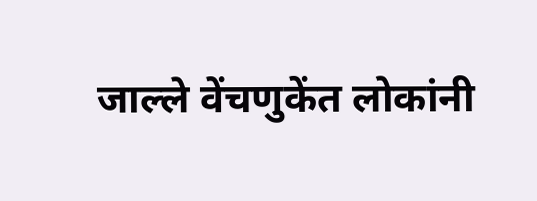जाल्ले वेंचणुकेंत लोकांनी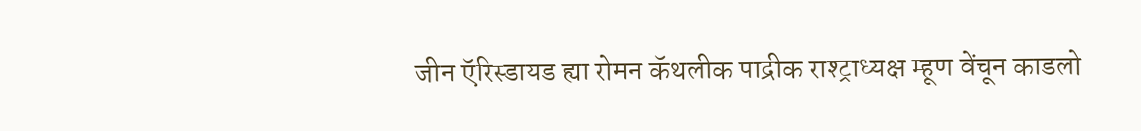जीन ऍरिस्डायड ह्या रोमन कॅथलीक पाद्रीक राश्ट्राध्यक्ष म्हूण वेंचून काडलो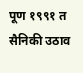पूण १९९१ त सैनिकी उठाव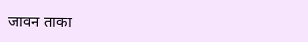जावन ताका